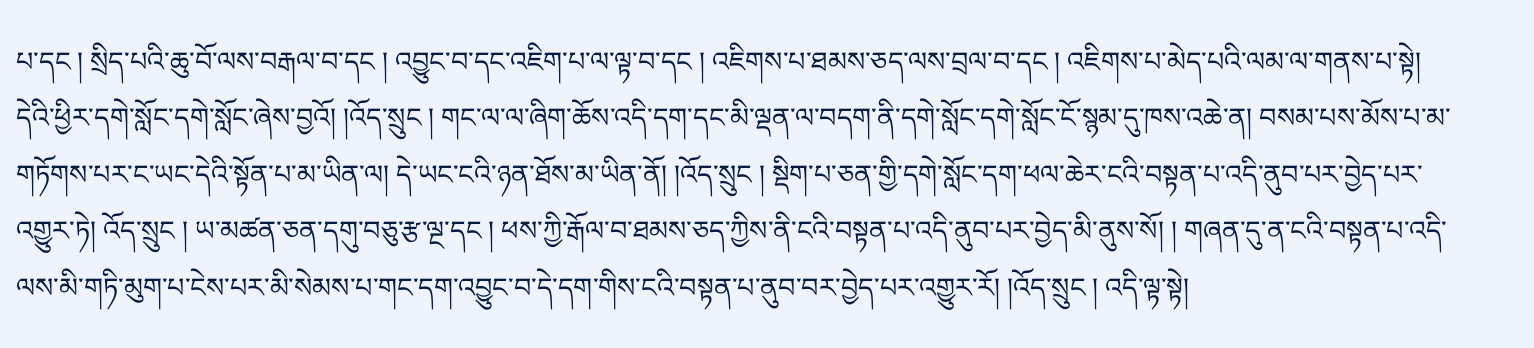པ་དང ། སྲིད་པའི་ཆུ་བོ་ལས་བརྒལ་བ་དང ། འབྱུང་བ་དང་འཇིག་པ་ལ་ལྟ་བ་དང ། འཇིགས་པ་ཐམས་ཅད་ལས་བྲལ་བ་དང ། འཇིགས་པ་མེད་པའི་ལམ་ལ་གནས་པ་སྟེ། དེའི་ཕྱིར་དགེ་སློང་དགེ་སློང་ཞེས་བྱའོ། །འོད་སྲུང ། གང་ལ་ལ་ཞིག་ཆོས་འདི་དག་དང་མི་ལྡན་ལ་བདག་ནི་དགེ་སློང་དགེ་སློང་ངོ་སྙམ་དུ་ཁས་འཆེ་ན། བསམ་པས་མོས་པ་མ་གཏོགས་པར་ང་ཡང་དེའི་སྟོན་པ་མ་ཡིན་ལ། དེ་ཡང་ངའི་ཉན་ཐོས་མ་ཡིན་ནོ། །འོད་སྲུང ། སྡིག་པ་ཅན་གྱི་དགེ་སློང་དག་ཕལ་ཆེར་ངའི་བསྟན་པ་འདི་ནུབ་པར་བྱེད་པར་འགྱུར་ཏེ། འོད་སྲུང ། ཡ་མཚན་ཅན་དགུ་བཅུ་རྩ་ལྔ་དང ། ཕས་ཀྱི་རྒོལ་བ་ཐམས་ཅད་ཀྱིས་ནི་ངའི་བསྟན་པ་འདི་ནུབ་པར་བྱེད་མི་ནུས་སོ། ། གཞན་དུ་ན་ངའི་བསྟན་པ་འདི་ལས་མི་གཏི་མུག་པ་ངེས་པར་མི་སེམས་པ་གང་དག་འབྱུང་བ་དེ་དག་གིས་ངའི་བསྟན་པ་ནུབ་བར་བྱེད་པར་འགྱུར་རོ། །འོད་སྲུང ། འདི་ལྟ་སྟེ།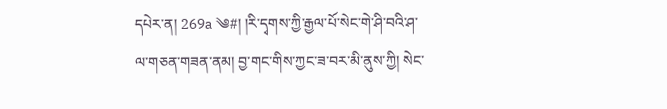དཔེར་ན། 269a ༄#། །རི་དྭགས་ཀྱི་རྒྱལ་པོ་སེང་གེ་ཤི་བའི་ཤ་ལ་གཅན་གཟན་ནམ། བྱ་གང་གིས་ཀྱང་ཟ་བར་མི་ནུས་ཀྱི། སེང་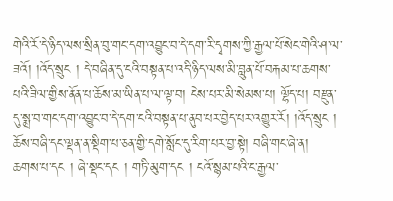གེའི་རོ་དེ་ཉིད་ལས་སྲིན་བུ་གང་དག་འབྱུང་བ་དེ་དག་རི་དྭགས་ཀྱི་རྒྱལ་པོ་སེང་གེའི་ཤ་ལ་ཟའོ། །འོད་སྲུང ། དེ་བཞིན་དུ་ངའི་བསྟན་པ་འདི་ཉིད་ལས་མི་བླུན་པོ་བརྐམ་པ་ཆགས་པའི་ཟིལ་གྱིས་ནོན་པ་ཆོས་མ་ཡིན་པ་ལ་ལྟ་བ། ངེས་པར་མི་སེམས་པ། ལྷོད་པ། བརྫུན་དུ་སྨྲ་བ་གང་དག་འབྱུང་བ་དེ་དག་ངའི་བསྟན་པ་ནུབ་པར་བྱེད་པར་འགྱུར་རོ། །འོད་སྲུང ། ཆོས་བཞི་དང་ལྡན་ན་སྡིག་པ་ཅན་གྱི་དགེ་སློང་དུ་རིག་པར་བྱ་སྟེ། བཞི་གང་ཞེ་ན། ཆགས་པ་དང ། ཞེ་སྡང་དང ། གཏི་མུག་དང ། ངའོ་སྙམ་པའི་ང་རྒྱལ་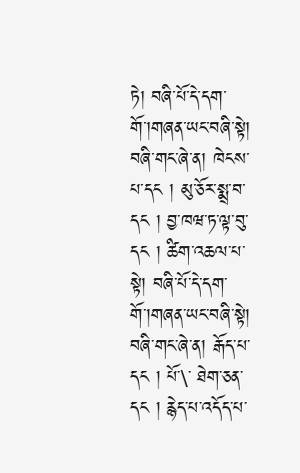ཏེ། བཞི་པོ་དེ་དག་གོ་།གཞན་ཡང་བཞི་སྟེ། བཞི་གང་ཞེ་ན། ཁེངས་པ་དང ། མུ་ཅོར་སྨྲ་བ་དང ། བྱ་ཁཝ་ཏ་ལྟ་བུ་དང ། ཚིག་འཆལ་པ་སྟེ། བཞི་པོ་དེ་དག་གོ་།གཞན་ཡང་བཞི་སྟེ། བཞི་གང་ཞེ་ན། རྒོད་པ་དང ། པོ་\་ ཐེག་ཅན་དང ། རྙེད་པ་འདོད་པ་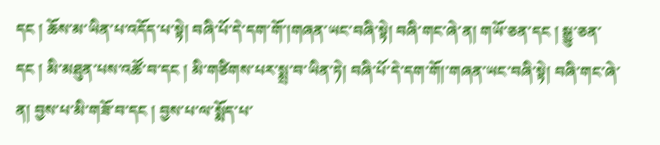དང ། ཆོས་མ་ཡིན་པ་འདོད་པ་སྟེ། བཞི་པོ་དེ་དག་གོ་།གཞན་ཡང་བཞི་སྟེ། བཞི་གང་ཞེ་ན། གཡོ་ཅན་དང ། སྒྱུ་ཅན་དང ། མི་མཐུན་པས་འཚོ་བ་དང ། མི་གཙིགས་པར་སྨྲ་བ་ཡིན་ཏེ། བཞི་པོ་དེ་དག་གོ།་གཞན་ཡང་བཞི་སྟེ། བཞི་གང་ཞེ་ན། བྱས་པ་མི་གཟོ་བ་དང ། བྱས་པ་ལ་སྨོད་པ་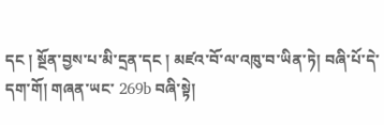དང ། སྔོན་བྱས་པ་མི་དྲན་དང ། མཛའ་བོ་ལ་འཁུ་བ་ཡིན་ཏེ། བཞི་པོ་དེ་དག་གོ། གཞན་ཡང་ 269b བཞི་སྟེ།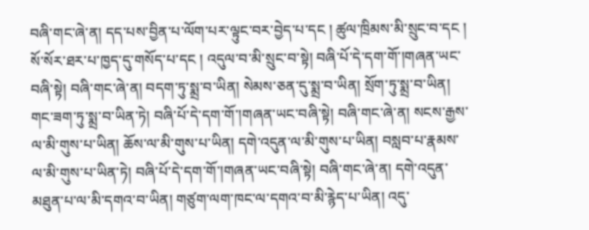བཞི་གང་ཞེ་ན། དད་པས་བྱིན་པ་ལོག་པར་ལྟུང་བར་བྱེད་པ་དང ། ཚུལ་ཁྲིམས་མི་སྲུང་བ་དང ། སོ་སོར་ཐར་པ་ཁྱད་དུ་གསོད་པ་དང ། འདུལ་བ་མི་སྲུང་བ་སྟེ། བཞི་པོ་དེ་དག་གོ་།གཞན་ཡང་བཞི་སྟེ། བཞི་གང་ཞེ་ན། བདག་ཏུ་སྨྲ་བ་ཡིན། སེམས་ཅན་དུ་སྨྲ་བ་ཡིན། སྲོག་ཏུ་སྨྲ་བ་ཡིན། གང་ཟག་ཏུ་སྨྲ་བ་ཡིན་ཏེ། བཞི་པོ་དེ་དག་གོ་།གཞན་ཡང་བཞི་སྟེ། བཞི་གང་ཞེ་ན། སངས་རྒྱས་ལ་མི་གུས་པ་ཡིན། ཆོས་ལ་མི་གུས་པ་ཡིན། དགེ་འདུན་ལ་མི་གུས་པ་ཡིན། བསླབ་པ་རྣམས་ལ་མི་གུས་པ་ཡིན་ཏེ། བཞི་པོ་དེ་དག་གོ་།གཞན་ཡང་བཞི་སྟེ། བཞི་གང་ཞེ་ན། དགེ་འདུན་མཐུན་པ་ལ་མི་དགའ་བ་ཡིན། གཙུག་ལག་ཁང་ལ་དགའ་བ་མི་རྙེད་པ་ཡིན། འདུ་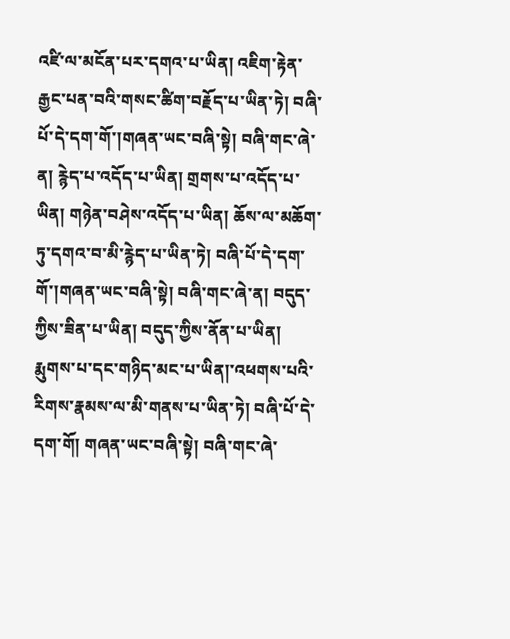འཛི་ལ་མངོན་པར་དགའ་པ་ཡིན། འཇིག་རྟེན་རྒྱང་པན་བའི་གསང་ཚིག་བརྗོད་པ་ཡིན་ཏེ། བཞི་པོ་དེ་དག་གོ་།གཞན་ཡང་བཞི་སྟེ། བཞི་གང་ཞེ་ན། རྙེད་པ་འདོད་པ་ཡིན། གྲགས་པ་འདོད་པ་ཡིན། གཉེན་བཤེས་འདོད་པ་ཡིན། ཆོས་ལ་མཆོག་ཏུ་དགའ་བ་མི་རྙེད་པ་ཡིན་ཏེ། བཞི་པོ་དེ་དག་གོ་།གཞན་ཡང་བཞི་སྟེ། བཞི་གང་ཞེ་ན། བདུད་ཀྱིས་ཟིན་པ་ཡིན། བདུད་ཀྱིས་ནོན་པ་ཡིན། རྨུགས་པ་དང་གཉིད་མང་པ་ཡིན།་འཕགས་པའི་རིགས་རྣམས་ལ་མི་གནས་པ་ཡིན་ཏེ། བཞི་པོ་དེ་དག་གོ། གཞན་ཡང་བཞི་སྟེ། བཞི་གང་ཞེ་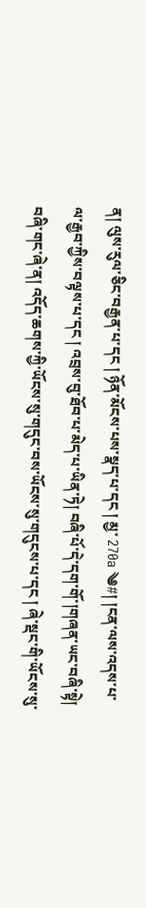ན། ལུས་རུལ་ཅིང་བརྒྱན་པ་དང ། ཉོན་མོངས་པས་སྣད་པ་དང ། མྱ་ 270a ༄#། །ངན་ལས་འདས་པ་ལ་རྒྱབ་ཀྱིས་བལྟས་པ་དང ། འབྲས་བུ་ཐོབ་པ་མེད་པ་ཡིན་ཏེ། བཞི་པོ་དེ་དག་གོ་།གཞན་ཡང་བཞི་སྟེ། བཞི་གང་ཞེ་ན། འདོད་ཆགས་ཀྱི་ཡོངས་སུ་གདུང་བས་ཡོངས་སུ་གདུངས་པ་དང ། ཞེ་སྡང་གི་ཡོངས་སུ་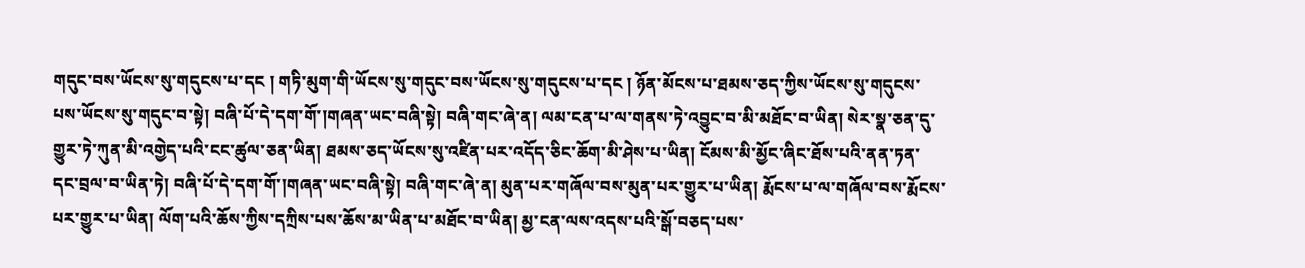གདུང་བས་ཡོངས་སུ་གདུངས་པ་དང ། གཏི་མུག་གི་ཡོངས་སུ་གདུང་བས་ཡོངས་སུ་གདུངས་པ་དང ། ཉོན་མོངས་པ་ཐམས་ཅད་ཀྱིས་ཡོངས་སུ་གདུངས་པས་ཡོངས་སུ་གདུང་བ་སྟེ། བཞི་པོ་དེ་དག་གོ་།གཞན་ཡང་བཞི་སྟེ། བཞི་གང་ཞེ་ན། ལམ་ངན་པ་ལ་གནས་ཏེ་འབྱུང་བ་མི་མཐོང་བ་ཡིན། སེར་སྣ་ཅན་དུ་གྱུར་ཏེ་ཀུན་མི་འགྱེད་པའི་ངང་ཚུལ་ཅན་ཡིན། ཐམས་ཅད་ཡོངས་སུ་འཛིན་པར་འདོད་ཅིང་ཆོག་མི་ཤེས་པ་ཡིན། ངོམས་མི་མྱོང་ཞིང་ཐོས་པའི་ནན་ཏན་དང་བྲལ་བ་ཡིན་ཏེ། བཞི་པོ་དེ་དག་གོ་།གཞན་ཡང་བཞི་སྟེ། བཞི་གང་ཞེ་ན། མུན་པར་གཞོལ་བས་མུན་པར་གྱུར་པ་ཡིན། རྨོངས་པ་ལ་གཞོལ་བས་རྨོངས་པར་གྱུར་པ་ཡིན། ལོག་པའི་ཆོས་ཀྱིས་དཀྲིས་པས་ཆོས་མ་ཡིན་པ་མཐོང་བ་ཡིན། མྱ་ངན་ལས་འདས་པའི་སྒོ་བཅད་པས་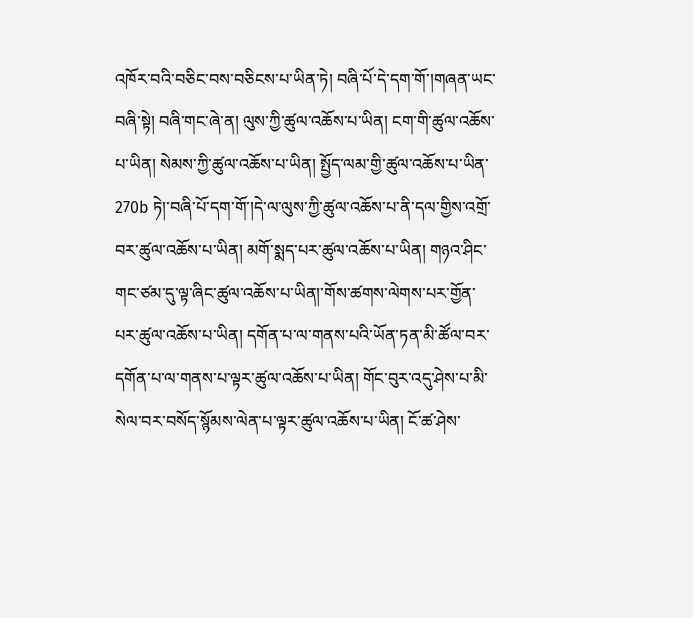འཁོར་བའི་བཅིང་བས་བཅིངས་པ་ཡིན་ཏེ། བཞི་པོ་དེ་དག་གོ་།གཞན་ཡང་བཞི་སྟེ། བཞི་གང་ཞེ་ན། ལུས་ཀྱི་ཚུལ་འཆོས་པ་ཡིན། ངག་གི་ཚུལ་འཆོས་པ་ཡིན། སེམས་ཀྱི་ཚུལ་འཆོས་པ་ཡིན། སྤྱོད་ལམ་གྱི་ཚུལ་འཆོས་པ་ཡིན་ 270b ཏེ།་བཞི་པོ་དག་གོ་།དེ་ལ་ལུས་ཀྱི་ཚུལ་འཆོས་པ་ནི་དལ་གྱིས་འགྲོ་བར་ཚུལ་འཆོས་པ་ཡིན། མགོ་སྨད་པར་ཚུལ་འཆོས་པ་ཡིན། གཉའ་ཤིང་གང་ཙམ་དུ་ལྟ་ཞིང་ཚུལ་འཆོས་པ་ཡིན།་གོས་ཚགས་ལེགས་པར་གྱོན་པར་ཚུལ་འཆོས་པ་ཡིན། དགོན་པ་ལ་གནས་པའི་ཡོན་ཏན་མི་ཚོལ་བར་དགོན་པ་ལ་གནས་པ་ལྟར་ཚུལ་འཆོས་པ་ཡིན། གོང་བུར་འདུ་ཤེས་པ་མི་སེལ་བར་བསོད་སྙོམས་ལེན་པ་ལྟར་ཚུལ་འཆོས་པ་ཡིན། ངོ་ཚ་ཤེས་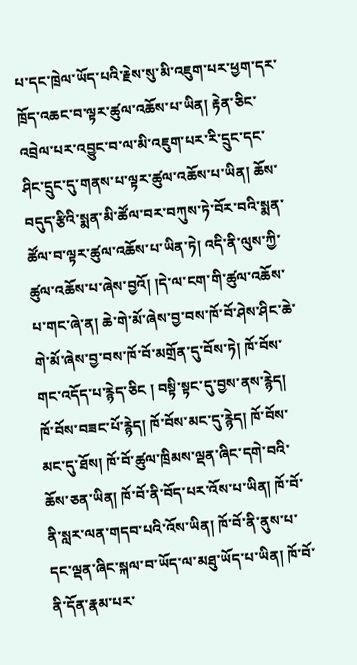པ་དང་ཁྲེལ་ཡོད་པའི་རྗེས་སུ་མི་འཇུག་པར་ཕྱག་དར་ཁྲོད་འཆང་བ་ལྟར་ཚུལ་འཆོས་པ་ཡིན། རྟེན་ཅིང་འབྲེལ་པར་འབྱུང་བ་ལ་མི་འཇུག་པར་རི་དྲུང་དང་ཤིང་དྲུང་དུ་གནས་པ་ལྟར་ཚུལ་འཆོས་པ་ཡིན། ཆོས་བདུད་རྩིའི་སྨན་མི་ཚོལ་བར་བཀུས་ཏེ་བོར་བའི་སྨན་ཚོལ་བ་ལྟར་ཚུལ་འཆོས་པ་ཡིན་ཏེ། འདི་ནི་ལུས་ཀྱི་ཚུལ་འཆོས་པ་ཞེས་བྱའོ། །དེ་ལ་ངག་གི་ཚུལ་འཆོས་པ་གང་ཞེ་ན། ཆེ་གེ་མོ་ཞེས་བྱ་བས་ཁོ་བོ་ཤེས་ཤིང་ཆེ་གེ་མོ་ཞེས་བྱ་བས་ཁོ་བོ་མགྲོན་དུ་བོས་ཏེ། ཁོ་བོས་གང་འདོད་པ་རྙེད་ཅིང ། བསྟི་སྟང་དུ་བྱས་ནས་རྙེད། ཁོ་བོས་བཟང་པོ་རྙེད། ཁོ་བོས་མང་དུ་རྙེད། ཁོ་བོས་མང་དུ་ཐོས། ཁོ་བོ་ཚུལ་ཁྲིམས་ལྡན་ཞིང་དགེ་བའི་ཆོས་ཅན་ཡིན། ཁོ་བོ་ནི་བོད་པར་འོས་པ་ཡིན། ཁོ་བོ་ནི་སླར་ལན་གདབ་པའི་འོས་ཡིན། ཁོ་བོ་ནི་ནུས་པ་དང་ལྡན་ཞིང་སྐལ་བ་ཡོད་ལ་མཐུ་ཡོད་པ་ཡིན། ཁོ་བོ་ནི་དོན་རྣམ་པར་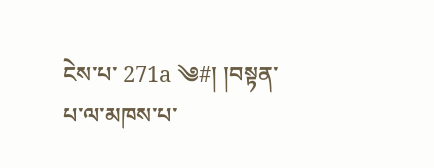ངེས་པ་ 271a ༄#། །བསྟན་པ་ལ་མཁས་པ་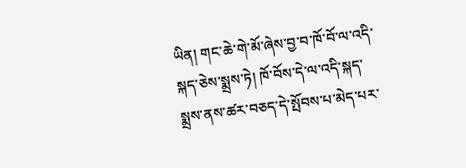ཡིན། གང་ཆེ་གེ་མོ་ཞེས་བྱ་བ་ཁོ་བོ་ལ་འདི་སྐད་ཅེས་སྨྲས་ཏེ། ཁོ་བོས་དེ་ལ་འདི་སྐད་སྨྲས་ནས་ཚར་བཅད་དེ་སྤོབས་པ་མེད་པར་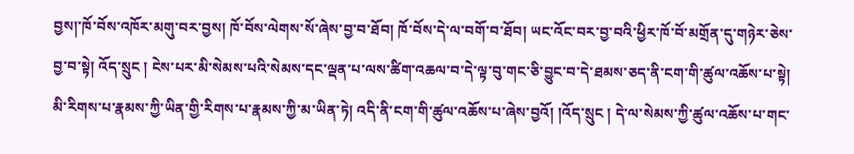བྱས།་ཁོ་བོས་འཁོར་མགུ་བར་བྱས། ཁོ་བོས་ལེགས་སོ་ཞེས་བྱ་བ་ཐོབ། ཁོ་བོས་དེ་ལ་བགོ་བ་ཐོབ། ཡང་འོང་བར་བྱ་བའི་ཕྱིར་ཁོ་བོ་མགྲོན་དུ་གཉེར་ཅེས་བྱ་བ་སྟེ། འོད་སྲུང ། ངེས་པར་མི་སེམས་པའི་སེམས་དང་ལྡན་པ་ལས་ཚིག་འཆལ་བ་དེ་ལྟ་བུ་གང་ཅི་བྱུང་བ་དེ་ཐམས་ཅད་ནི་ངག་གི་ཚུལ་འཆོས་པ་སྟེ། མི་རིགས་པ་རྣམས་ཀྱི་ཡིན་གྱི་རིགས་པ་རྣམས་ཀྱི་མ་ཡིན་ཏེ། འདི་ནི་ངག་གི་ཚུལ་འཆོས་པ་ཞེས་བྱའོ། །འོད་སྲུང ། དེ་ལ་སེམས་ཀྱི་ཚུལ་འཆོས་པ་གང་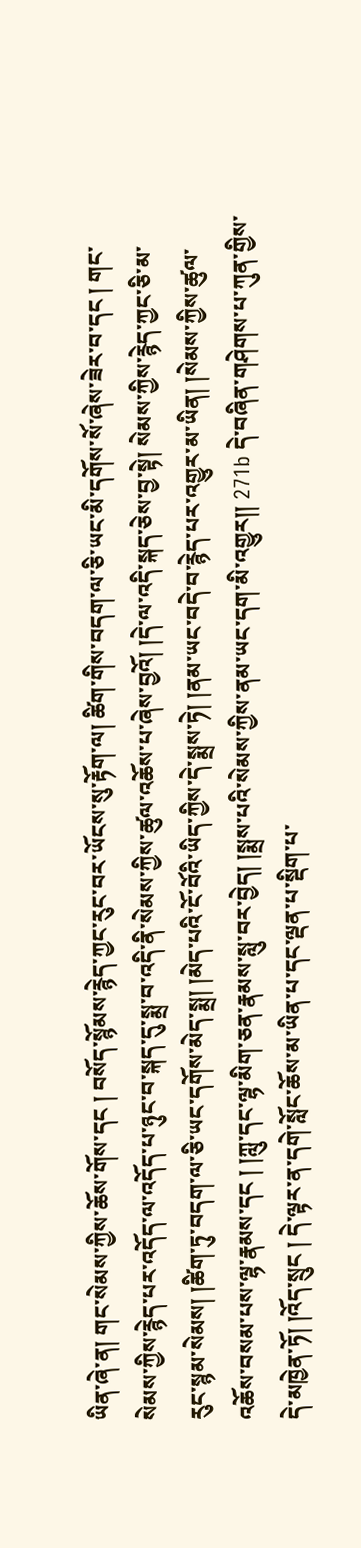ཡིན་ཞེ་ན། གང་སེམས་ཀྱིས་ཆོས་གོས་དང ། བསོད་སྙོམས་རྙེད་ཀྱང་རུང་བར་ཡོངས་སུ་རྟོག་ལ། ཚིག་གིས་བདག་ལ་ཅི་ཡང་མི་དགོས་སོ་ཞེས་ཟེར་བ་དང ། གང་སེམས་ཀྱིས་རྙེད་པར་འདོད་ལ་འདོད་པ་ཉུང་བ་སྐད་དུ་སྨྲ་བ་འདི་ནི་སེམས་ཀྱིས་ཚུལ་འཆོས་པ་ཞེས་བྱའོ། །དེ་ལ་འདི་སྐད་ཅེས་བྱ་སྟེ། སེམས་ཀྱིས་རྙེད་ཀྱང་ཅི་མ་རུང་སྙམ་སེམས། །ཚིག་ཏུ་བདག་ལ་ཅི་ཡང་དགོས་མེད་སྨྲ། །མེད་པའི་ངོ་བོའི་ཡིད་ཀྱིས་དེ་སྨྲས་ཏེ། །ནམ་ཡང་བདེ་བ་རྙེད་པར་འགྱུར་མ་ཡིན། །སེམས་ཀྱིས་ཚུལ་འཆོས་བསམ་པས་ལྷ་རྣམས་དང ། །ཀླུ་དང་ལྷ་མིག་ཅན་རྣམས་སླུ་བར་བྱེད། །སྨྲས་པའི་སེམས་ཀྱིས་ནམ་ཡང་དག་མི་འགྱུར།། 271b དེ་བཞིན་གཤེགས་པ་ཀུན་གྱིས་དེ་མཁྱེན་ཏོ། །འོད་སྲུང ། དེ་ལྟར་ན་དགེ་སློང་ཆོས་མ་ཡིན་པ་དང་ལྡན་པ་སྡིག་པ་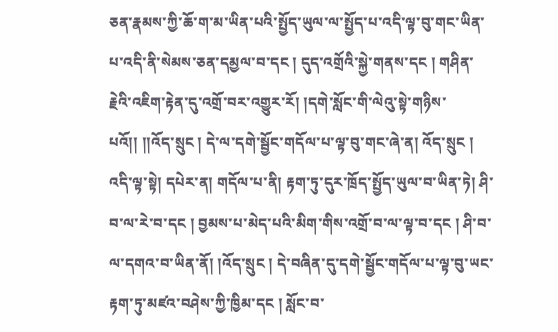ཅན་རྣམས་ཀྱི་ཆོ་ག་མ་ཡིན་པའི་སྤྱོད་ཡུལ་ལ་སྤྱོད་པ་འདི་ལྟ་བུ་གང་ཡིན་པ་འདི་ནི་སེམས་ཅན་དམྱལ་བ་དང ། དུད་འགྲོའི་སྐྱེ་གནས་དང ། གཤིན་རྗེའི་འཇིག་རྟེན་དུ་འགྲོ་བར་འགྱུར་རོ། །དགེ་སློང་གི་ལེའུ་སྟེ་གཉིས་པའོ།། །།འོད་སྲུང ། དེ་ལ་དགེ་སྦྱོང་གདོལ་པ་ལྟ་བུ་གང་ཞེ་ན། འོད་སྲུང ། འདི་ལྟ་སྟེ། དཔེར་ན། གདོལ་པ་ནི། རྟག་ཏུ་དུར་ཁྲོད་སྤྱོད་ཡུལ་བ་ཡིན་ཏེ། ཤི་བ་ལ་རེ་བ་དང ། བྱམས་པ་མེད་པའི་མིག་གིས་འགྲོ་བ་ལ་ལྟ་བ་དང ། ཤི་བ་ལ་དགའ་བ་ཡིན་ནོ། །འོད་སྲུང ། དེ་བཞིན་དུ་དགེ་སྦྱོང་གདོལ་པ་ལྟ་བུ་ཡང་རྟག་ཏུ་མཛའ་བཤེས་ཀྱི་ཁྱིམ་དང ། སློང་བ་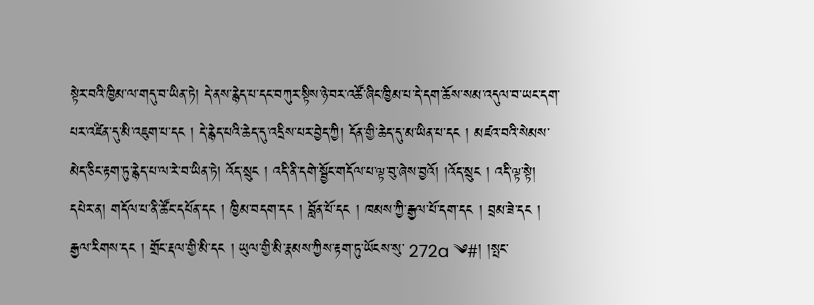སྟེར་བའི་ཁྱིམ་ལ་གདུ་བ་ཡིན་ཏེ། དེ་ནས་རྙེད་པ་དང་བཀུར་སྟིས་ཉེ་བར་འཚོ་ཞིང་ཁྱིམ་པ་དེ་དག་ཆོས་སམ་འདུལ་བ་ཡང་དག་པར་འཛིན་དུ་མི་འཇུག་པ་དང ། དེ་རྙེད་པའི་ཆེད་དུ་འདྲིས་པར་བྱེད་ཀྱི། དོན་གྱི་ཆེད་དུ་མ་ཡིན་པ་དང ། མཛའ་བའི་སེམས་མེད་ཅིང་རྟག་ཏུ་རྙེད་པ་ལ་རེ་བ་ཡིན་ཏེ། འོད་སྲུང ། འདི་ནི་དགེ་སྦྱོང་གདོལ་པ་ལྟ་བུ་ཞེས་བྱའོ། །འོད་སྲུང ། འདི་ལྟ་སྟེ། དཔེར་ན། གདོལ་པ་ནི་ཚོང་དཔོན་དང ། ཁྱིམ་བདག་དང ། བློན་པོ་དང ། ཁམས་ཀྱི་རྒྱལ་པོ་དག་དང ། བྲམ་ཟེ་དང ། རྒྱལ་རིགས་དང ། གྲོང་རྡལ་གྱི་མི་དང ། ཡུལ་གྱི་མི་རྣམས་ཀྱིས་རྟག་ཏུ་ཡོངས་སུ་ 272a ༄#། །སྤང་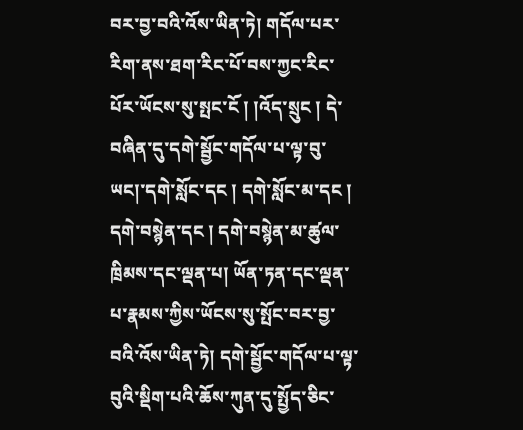བར་བྱ་བའི་འོས་ཡིན་ཏེ། གདོལ་པར་རིག་ནས་ཐག་རིང་པོ་བས་ཀྱང་རིང་པོར་ཡོངས་སུ་སྤང་ངོ ། །འོད་སྲུང ། དེ་བཞིན་དུ་དགེ་སྦྱོང་གདོལ་པ་ལྟ་བུ་ཡང།་དགེ་སློང་དང ། དགེ་སློང་མ་དང ། དགེ་བསྙེན་དང ། དགེ་བསྙེན་མ་ཚུལ་ཁྲིམས་དང་ལྡན་པ། ཡོན་ཏན་དང་ལྡན་པ་རྣམས་ཀྱིས་ཡོངས་སུ་སྤོང་བར་བྱ་བའི་འོས་ཡིན་ཏེ། དགེ་སྦྱོང་གདོལ་པ་ལྟ་བུའི་སྡིག་པའི་ཆོས་ཀུན་དུ་སྤྱོད་ཅིང་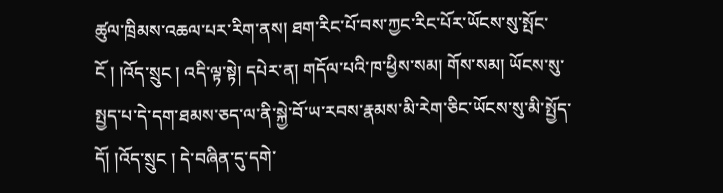ཚུལ་ཁྲིམས་འཆལ་པར་རིག་ནས། ཐག་རིང་པོ་བས་ཀྱང་རིང་པོར་ཡོངས་སུ་སྤོང་ངོ ། །འོད་སྲུང ། འདི་ལྟ་སྟེ། དཔེར་ན། གདོལ་པའི་ཁ་ཕྱིས་སམ། གོས་སམ། ཡོངས་སུ་སྤྱད་པ་དེ་དག་ཐམས་ཅད་ལ་ནི་སྐྱེ་བོ་ཡ་རབས་རྣམས་མི་རེག་ཅིང་ཡོངས་སུ་མི་སྤྱོད་དོ། །འོད་སྲུང ། དེ་བཞིན་དུ་དགེ་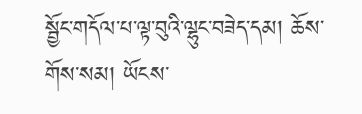སྦྱོང་གདོལ་པ་ལྟ་བུའི་ལྷུང་བཟེད་དམ། ཆོས་གོས་སམ། ཡོངས་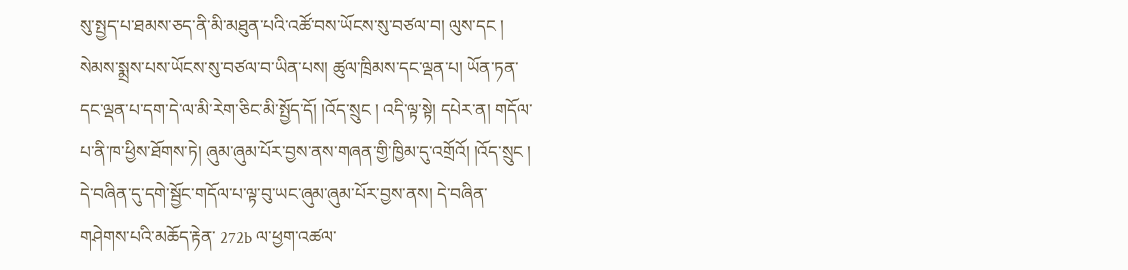སུ་སྤྱད་པ་ཐམས་ཅད་ནི་མི་མཐུན་པའི་འཚོ་བས་ཡོངས་སུ་བཙལ་བ། ལུས་དང ། སེམས་སྨྲས་པས་ཡོངས་སུ་བཙལ་བ་ཡིན་པས། ཚུལ་ཁྲིམས་དང་ལྡན་པ། ཡོན་ཏན་དང་ལྡན་པ་དག་དེ་ལ་མི་རེག་ཅིང་མི་སྤྱོད་དོ། །འོད་སྲུང ། འདི་ལྟ་སྟེ། དཔེར་ན། གདོལ་པ་ནི་ཁ་ཕྱིས་ཐོགས་ཏེ། ཞུམ་ཞུམ་པོར་བྱས་ནས་གཞན་གྱི་ཁྱིམ་དུ་འགྲོའོ། །འོད་སྲུང ། དེ་བཞིན་དུ་དགེ་སྦྱོང་གདོལ་པ་ལྟ་བུ་ཡང་ཞུམ་ཞུམ་པོར་བྱས་ནས། དེ་བཞིན་གཤེགས་པའི་མཆོད་རྟེན་ 272b ལ་ཕྱག་འཚལ་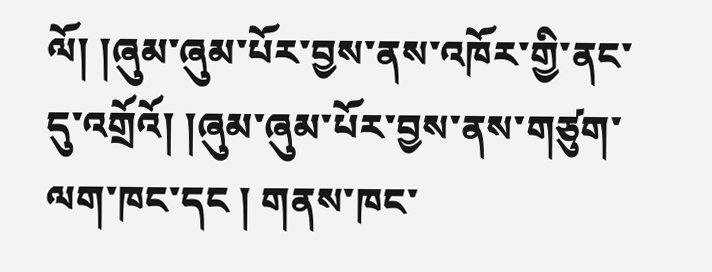ལོ། །ཞུམ་ཞུམ་པོར་བྱས་ནས་འཁོར་གྱི་ནང་དུ་འགྲོའོ། །ཞུམ་ཞུམ་པོར་བྱས་ནས་གཙུག་ལག་ཁང་དང ། གནས་ཁང་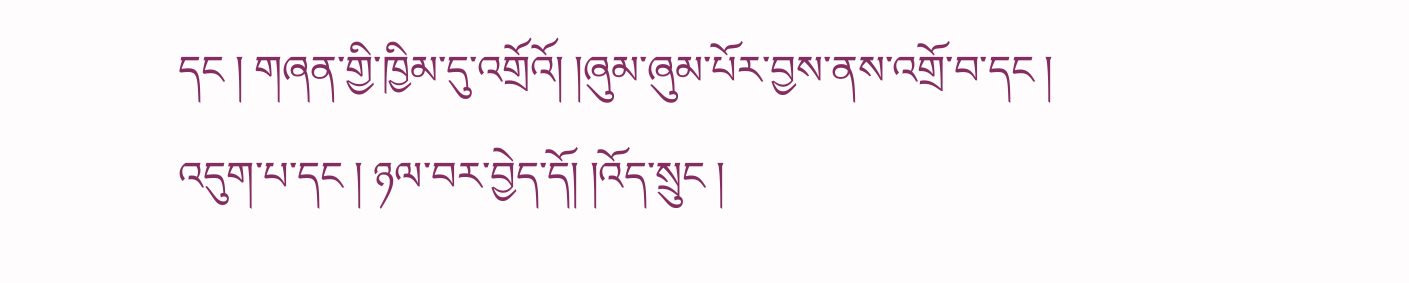དང ། གཞན་གྱི་ཁྱིམ་དུ་འགྲོའོ། །ཞུམ་ཞུམ་པོར་བྱས་ནས་འགྲོ་བ་དང ། འདུག་པ་དང ། ཉལ་བར་བྱེད་དོ། །འོད་སྲུང །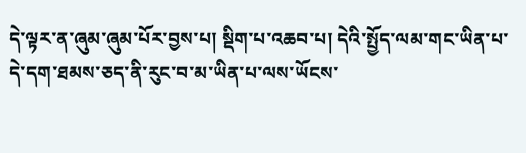དེ་ལྟར་ན་ཞུམ་ཞུམ་པོར་བྱས་པ། སྡིག་པ་འཆབ་པ། དེའི་སྤྱོད་ལམ་གང་ཡིན་པ་དེ་དག་ཐམས་ཅད་ནི་རུང་བ་མ་ཡིན་པ་ལས་ཡོངས་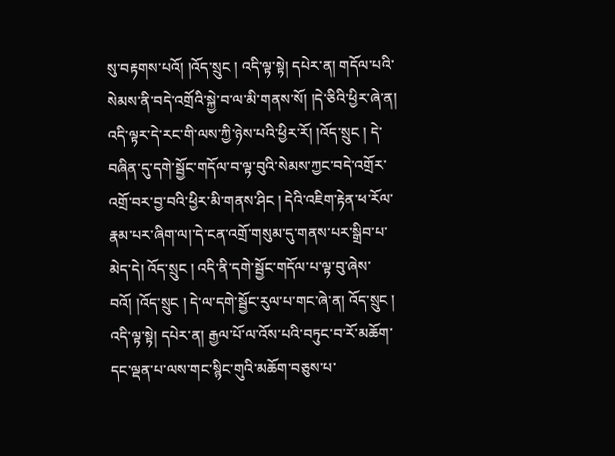སུ་བརྟགས་པའོ། །འོད་སྲུང ། འདི་ལྟ་སྟེ། དཔེར་ན། གདོལ་པའི་སེམས་ནི་བདེ་འགྲོའི་སྐྱེ་བ་ལ་མི་གནས་སོ། །དེ་ཅིའི་ཕྱིར་ཞེ་ན། འདི་ལྟར་དེ་རང་གི་ལས་ཀྱི་ཉེས་པའི་ཕྱིར་རོ། །འོད་སྲུང ། དེ་བཞིན་དུ་དགེ་སྦྱོང་གདོལ་བ་ལྟ་བུའི་སེམས་ཀྱང་བདེ་འགྲོར་འགྲོ་བར་བྱ་བའི་ཕྱིར་མི་གནས་ཤིང ། དེའི་འཇིག་རྟེན་ཕ་རོལ་རྣམ་པར་ཞིག་ལ།་དེ་ངན་འགྲོ་གསུམ་དུ་གནས་པར་སྒྲིབ་པ་མེད་དེ། འོད་སྲུང ། འདི་ནི་དགེ་སྦྱོང་གདོལ་པ་ལྟ་བུ་ཞེས་བའོ། །འོད་སྲུང ། དེ་ལ་དགེ་སྦྱོང་རུལ་པ་གང་ཞེ་ན། འོད་སྲུང ། འདི་ལྟ་སྟེ། དཔེར་ན། རྒྱལ་པོ་ལ་འོས་པའི་བཏུང་བ་རོ་མཆོག་དང་ལྡན་པ་ལས་གང་སྙིང་གུའི་མཆོག་བཅུས་པ་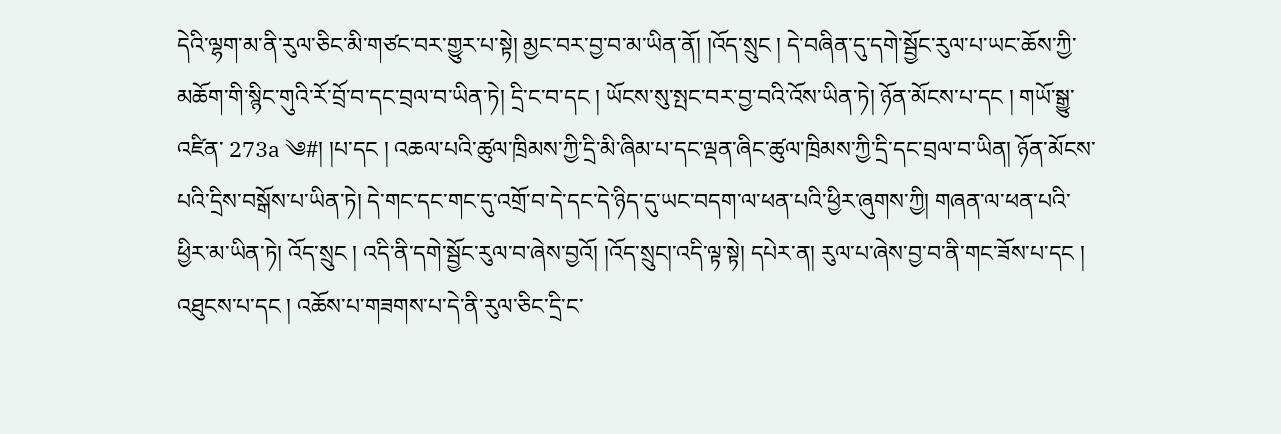དེའི་ལྷག་མ་ནི་རུལ་ཅིང་མི་གཙང་བར་གྱུར་པ་སྟེ། མྱང་བར་བྱ་བ་མ་ཡིན་ནོ། །འོད་སྲུང ། དེ་བཞིན་དུ་དགེ་སྦྱོང་རུལ་པ་ཡང་ཆོས་ཀྱི་མཆོག་གི་སྙིང་གུའི་རོ་བྲོ་བ་དང་བྲལ་བ་ཡིན་ཏེ། དྲི་ང་བ་དང ། ཡོངས་སུ་སྤང་བར་བྱ་བའི་འོས་ཡིན་ཏེ། ཉོན་མོངས་པ་དང ། གཡོ་སྒྱུ་འཛིན་ 273a ༄#། །པ་དང ། འཆལ་པའི་ཚུལ་ཁྲིམས་ཀྱི་དྲི་མི་ཞིམ་པ་དང་ལྡན་ཞིང་ཚུལ་ཁྲིམས་ཀྱི་དྲི་དང་བྲལ་བ་ཡིན། ཉོན་མོངས་པའི་དྲིས་བསྒོས་པ་ཡིན་ཏེ། དེ་གང་དང་གང་དུ་འགྲོ་བ་དེ་དང་དེ་ཉིད་དུ་ཡང་བདག་ལ་ཕན་པའི་ཕྱིར་ཞུགས་ཀྱི། གཞན་ལ་ཕན་པའི་ཕྱིར་མ་ཡིན་ཏེ། འོད་སྲུང ། འདི་ནི་དགེ་སྦྱོང་རུལ་བ་ཞེས་བྱའོ། །འོད་སྲུང།་འདི་ལྟ་སྟེ། དཔེར་ན། རུལ་པ་ཞེས་བྱ་བ་ནི་གང་ཟོས་པ་དང ། འཐུངས་པ་དང ། འཆོས་པ་གཟགས་པ་དེ་ནི་རུལ་ཅིང་དྲི་ང་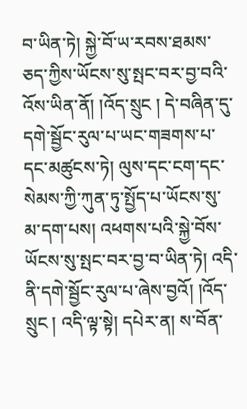བ་ཡིན་ཏེ། སྐྱེ་བོ་ཡ་རབས་ཐམས་ཅད་ཀྱིས་ཡོངས་སུ་སྤང་བར་བྱ་བའི་འོས་ཡིན་ནོ། །འོད་སྲུང ། དེ་བཞིན་དུ་དགེ་སྦྱོང་རུལ་པ་ཡང་གཟགས་པ་དང་མཚུངས་ཏེ། ལུས་དང་ངག་དང་སེམས་ཀྱི་ཀུན་ཏུ་སྤྱོད་པ་ཡོངས་སུ་མ་དག་པས། འཕགས་པའི་སྐྱེ་བོས་ཡོངས་སུ་སྤང་བར་བྱ་བ་ཡིན་ཏེ། འདི་ནི་དགེ་སྦྱོང་རུལ་པ་ཞེས་བྱའོ། །འོད་སྲུང ། འདི་ལྟ་སྟེ། དཔེར་ན། ས་བོན་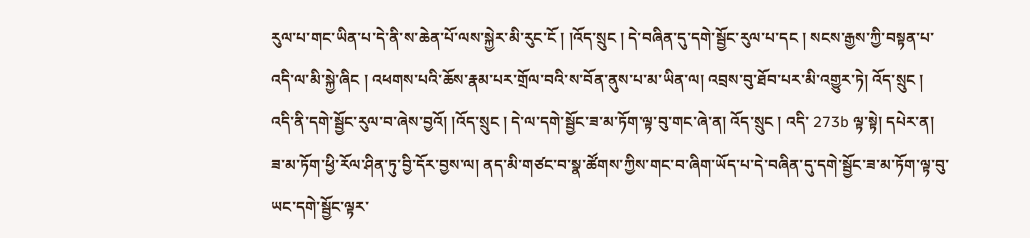རུལ་པ་གང་ཡིན་པ་དེ་ནི་ས་ཆེན་པོ་ལས་སྐྱེར་མི་རུང་ངོ ། །འོད་སྲུང ། དེ་བཞིན་དུ་དགེ་སྦྱོང་རུལ་པ་དང ། སངས་རྒྱས་ཀྱི་བསྟན་པ་འདི་ལ་མི་སྐྱེ་ཞིང ། འཕགས་པའི་ཆོས་རྣམ་པར་གྲོལ་བའི་ས་བོན་ནུས་པ་མ་ཡིན་ལ། འབྲས་བུ་ཐོབ་པར་མི་འགྱུར་ཏེ། འོད་སྲུང ། འདི་ནི་དགེ་སྦྱོང་རུལ་བ་ཞེས་བྱའོ། །འོད་སྲུང ། དེ་ལ་དགེ་སྦྱོང་ཟ་མ་ཏོག་ལྟ་བུ་གང་ཞེ་ན། འོད་སྲུང ། འདི་ 273b ལྟ་སྟེ། དཔེར་ན། ཟ་མ་ཏོག་ཕྱི་རོལ་ཤིན་ཏུ་བྱི་དོར་བྱས་ལ། ནད་མི་གཙང་བ་སྣ་ཚོགས་ཀྱིས་གང་བ་ཞིག་ཡོད་པ་དེ་བཞིན་དུ་དགེ་སྦྱོང་ཟ་མ་ཏོག་ལྟ་བུ་ཡང་དགེ་སྦྱོང་ལྟར་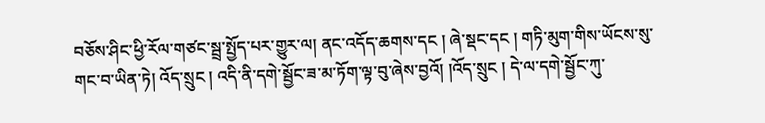བཅོས་ཤིང་ཕྱི་རོལ་གཙང་སྦྲ་སྤྱོད་པར་གྱུར་ལ། ནང་འདོད་ཆགས་དང ། ཞེ་སྡང་དང ། གཏི་མུག་གིས་ཡོངས་སུ་གང་བ་ཡིན་ཏེ། འོད་སྲུང ། འདི་ནི་དགེ་སྦྱོང་ཟ་མ་ཏོག་ལྟ་བུ་ཞེས་བྱའོ། །འོད་སྲུང ། དེ་ལ་དགེ་སྦྱོང་ཀུ་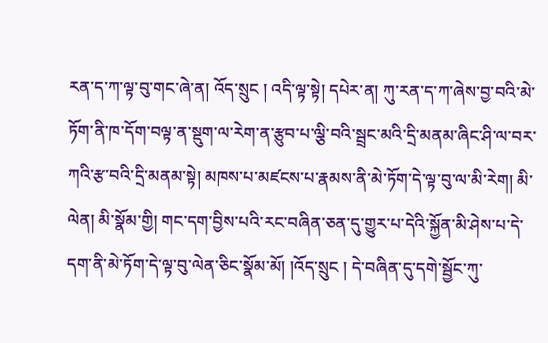རན་ད་ཀ་ལྟ་བུ་གང་ཞེ་ན། འོད་སྲུང ། འདི་ལྟ་སྟེ། དཔེར་ན། ཀུ་རན་ད་ཀ་ཞེས་བྱ་བའི་མེ་ཏོག་ནི་ཁ་དོག་བལྟ་ན་སྡུག་ལ་རེག་ན་རྩུབ་པ་ལྕི་བའི་སྦྲང་མའི་དྲི་མནམ་ཞིང་ཤི་ལ་བར་ཀའི་རྩ་བའི་དྲི་མནམ་སྟེ། མཁས་པ་མཛངས་པ་རྣམས་ནི་མེ་ཏོག་དེ་ལྟ་བུ་ལ་མི་རེག། མི་ལེན། མི་སྣོམ་གྱི། གང་དག་བྱིས་པའི་རང་བཞིན་ཅན་དུ་གྱུར་པ་དེའི་སྐྱོན་མི་ཤེས་པ་དེ་དག་ནི་མེ་ཏོག་དེ་ལྟ་བུ་ལེན་ཅིང་སྣོམ་མོ། །འོད་སྲུང ། དེ་བཞིན་དུ་དགེ་སྦྱོང་ཀུ་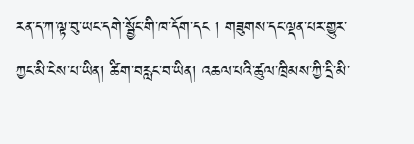རན་ད་ཀ་ལྟ་བུ་ཡང་དགེ་སྦྱོང་གི་ཁ་དོག་དང ། གཟུགས་དང་ལྡན་པར་གྱུར་ཀྱང་མི་ངེས་པ་ཡིན། ཚིག་བརླང་བ་ཡིན། འཆལ་པའི་ཚུལ་ཁྲིམས་ཀྱི་དྲི་མི་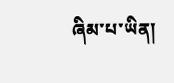ཞིམ་པ་ཡིན།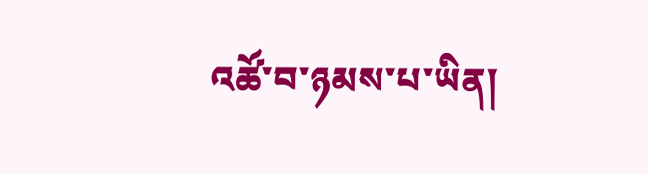འཚོ་བ་ཉམས་པ་ཡིན།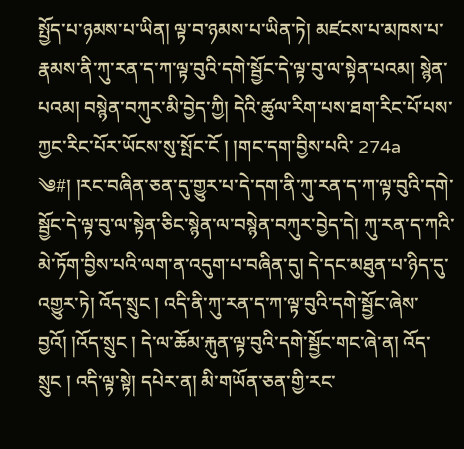སྤྱོད་པ་ཉམས་པ་ཡིན། ལྟ་བ་ཉམས་པ་ཡིན་ཏེ། མཛངས་པ་མཁས་པ་རྣམས་ནི་ཀུ་རན་ད་ཀ་ལྟ་བུའི་དགེ་སྦྱོང་དེ་ལྟ་བུ་ལ་སྟེན་པའམ། སྙེན་པའམ། བསྙེན་བཀུར་མི་བྱེད་ཀྱི། དེའི་ཚུལ་རིག་པས་ཐག་རིང་པོ་པས་ཀྱང་རིང་པོར་ཡོངས་སུ་སྤོང་ངོ ། །གང་དག་བྱིས་པའི་ 274a ༄#། །རང་བཞིན་ཅན་དུ་གྱུར་པ་དེ་དག་ནི་ཀུ་རན་ད་ཀ་ལྟ་བུའི་དགེ་སྦྱོང་དེ་ལྟ་བུ་ལ་སྟེན་ཅིང་སྙེན་ལ་བསྙེན་བཀུར་བྱེད་དེ། ཀུ་རན་ད་ཀའི་མེ་ཏོག་བྱིས་པའི་ལག་ན་འདུག་པ་བཞིན་དུ། དེ་དང་མཐུན་པ་ཉིད་དུ་འགྱུར་ཏེ། འོད་སྲུང ། འདི་ནི་ཀུ་རན་ད་ཀ་ལྟ་བུའི་དགེ་སྦྱོང་ཞེས་བྱའོ། །འོད་སྲུང ། དེ་ལ་ཆོམ་རྐུན་ལྟ་བུའི་དགེ་སྦྱོང་གང་ཞེ་ན། འོད་སྲུང ། འདི་ལྟ་སྟེ། དཔེར་ན། མི་གཡོན་ཅན་གྱི་རང་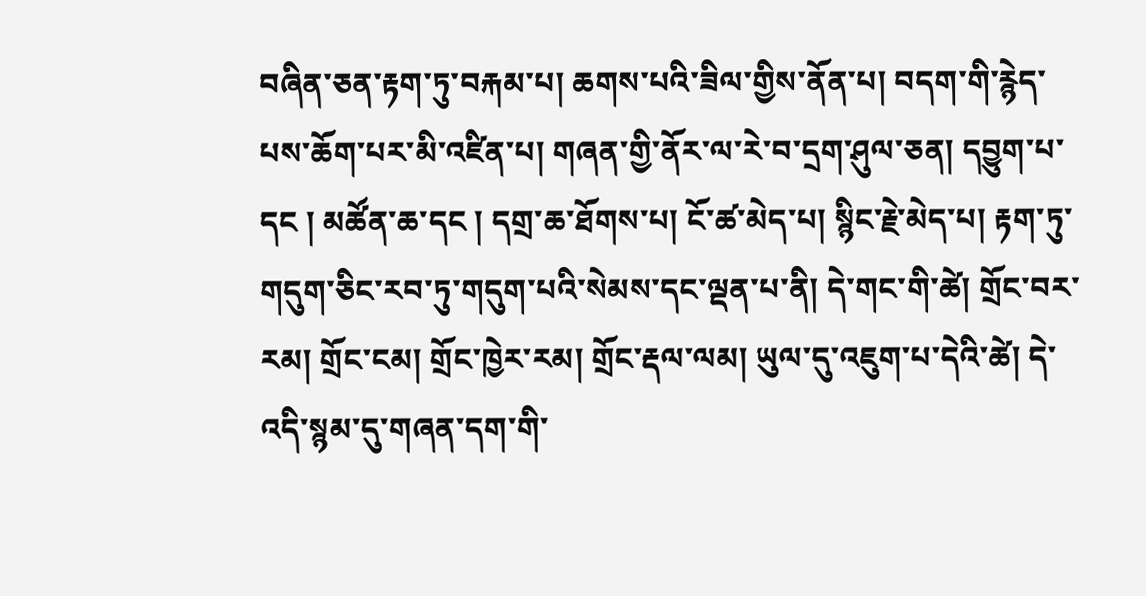བཞིན་ཅན་རྟག་ཏུ་བརྐམ་པ། ཆགས་པའི་ཟིལ་གྱིས་ནོན་པ། བདག་གི་རྙེད་པས་ཆོག་པར་མི་འཛིན་པ། གཞན་གྱི་ནོར་ལ་རེ་བ་དྲག་ཤུལ་ཅན། དབྱུག་པ་དང ། མཚོན་ཆ་དང ། དགྲ་ཆ་ཐོགས་པ། ངོ་ཚ་མེད་པ། སྙིང་རྗེ་མེད་པ། རྟག་ཏུ་གདུག་ཅིང་རབ་ཏུ་གདུག་པའི་སེམས་དང་ལྡན་པ་ནི། དེ་གང་གི་ཚེ། གྲོང་བར་རམ། གྲོང་ངམ། གྲོང་ཁྱེར་རམ། གྲོང་རྡལ་ལམ། ཡུལ་དུ་འཇུག་པ་དེའི་ཚེ། དེ་འདི་སྙམ་དུ་གཞན་དག་གི་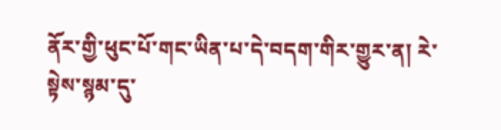ནོར་གྱི་ཕུང་པོ་གང་ཡིན་པ་དེ་བདག་གིར་གྱུར་ན། རེ་སྟེས་སྙམ་དུ་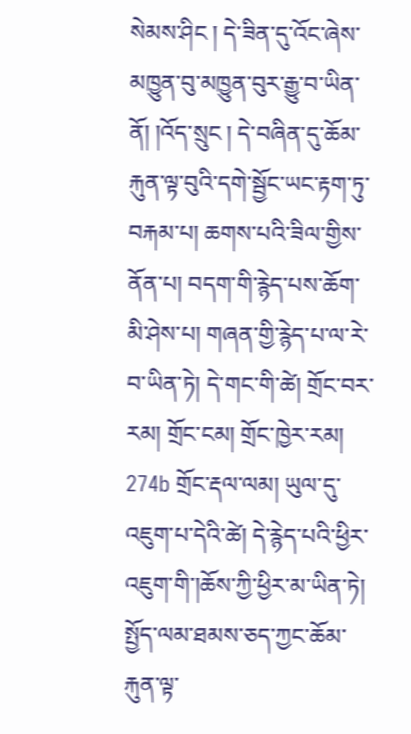སེམས་ཤིང ། དེ་ཟིན་དུ་འོང་ཞེས་མཁྱུན་བུ་མཁྱུན་བུར་རྒྱུ་བ་ཡིན་ནོ། །འོད་སྲུང ། དེ་བཞིན་དུ་ཆོམ་རྐུན་ལྟ་བུའི་དགེ་སྦྱོང་ཡང་རྟག་ཏུ་བརྐམ་པ། ཆགས་པའི་ཟིལ་གྱིས་ནོན་པ། བདག་གི་རྙེད་པས་ཆོག་མི་ཤེས་པ། གཞན་གྱི་རྙེད་པ་ལ་རེ་བ་ཡིན་ཏེ། དེ་གང་གི་ཚེ། གྲོང་བར་རམ། གྲོང་ངམ། གྲོང་ཁྱེར་རམ། 274b གྲོང་རྡལ་ལམ། ཡུལ་དུ་འཇུག་པ་དེའི་ཚེ། དེ་རྙེད་པའི་ཕྱིར་འཇུག་གི་།ཆོས་ཀྱི་ཕྱིར་མ་ཡིན་ཏེ། སྤྱོད་ལམ་ཐམས་ཅད་ཀྱང་ཆོམ་རྐུན་ལྟ་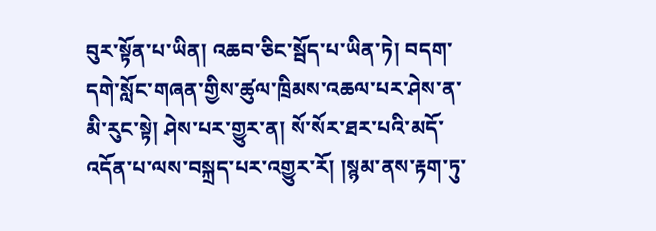བུར་སྟོན་པ་ཡིན། འཆབ་ཅིང་སྦོད་པ་ཡིན་ཏེ། བདག་དགེ་སློང་གཞན་གྱིས་ཚུལ་ཁྲིམས་འཆལ་པར་ཤེས་ན་མི་རུང་སྟེ། ཤེས་པར་གྱུར་ན། སོ་སོར་ཐར་པའི་མདོ་འདོན་པ་ལས་བསྐྲད་པར་འགྱུར་རོ། །སྙམ་ནས་རྟག་ཏུ་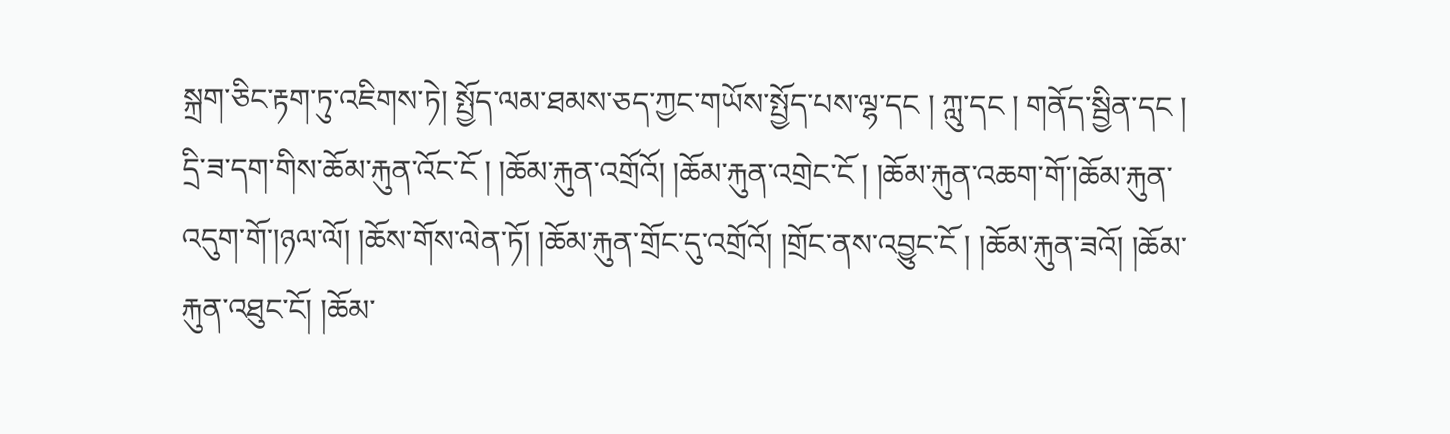སྐྲག་ཅིང་རྟག་ཏུ་འཇིགས་ཏེ། སྤྱོད་ལམ་ཐམས་ཅད་ཀྱང་གཡོས་སྤྱོད་པས་ལྷ་དང ། ཀླུ་དང ། གནོད་སྦྱིན་དང ། དྲི་ཟ་དག་གིས་ཆོམ་རྐུན་འོང་ངོ ། །ཆོམ་རྐུན་འགྲོའོ། །ཆོམ་རྐུན་འགྲེང་ངོ ། །ཆོམ་རྐུན་འཆག་གོ་།ཆོམ་རྐུན་འདུག་གོ་།ཉལ་ལོ། །ཆོས་གོས་ལེན་ཏོ། །ཆོམ་རྐུན་གྲོང་དུ་འགྲོའོ། །གྲོང་ནས་འབྱུང་ངོ ། །ཆོམ་རྐུན་ཟའོ། །ཆོམ་རྐུན་འཐུང་ངོ། །ཆོམ་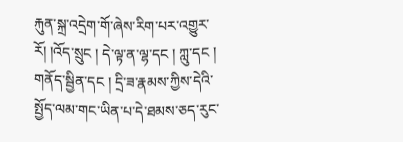རྐུན་སྐྲ་འདྲེག་གོ་ཞེས་རིག་པར་འགྱུར་རོ། །འོད་སྲུང ། དེ་ལྟ་ན་ལྷ་དང ། ཀླུ་དང ། གནོད་སྦྱིན་དང ། དྲི་ཟ་རྣམས་ཀྱིས་དེའི་སྤྱོད་ལམ་གང་ཡིན་པ་དེ་ཐམས་ཅད་རུང་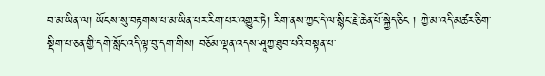བ་མ་ཡིན་ལ། ཡོངས་སུ་བརྟགས་པ་མ་ཡིན་པར་རིག་པར་འགྱུར་ཏེ། རིག་ནས་ཀྱང་དེ་ལ་སྙིང་རྗེ་ཆེན་པོ་སྐྱེད་ཅིང ། ཀྱེ་མ་འདི་མཚར་ཅིག་སྡིག་པ་ཅན་གྱི་དགེ་སློང་འདི་ལྟ་བུ་དག་གིས། བཅོམ་ལྡན་འདས་ཤཱཀྱ་ཐུབ་པའི་བསྟན་པ་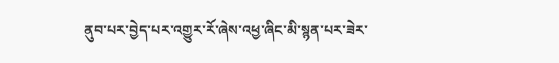ནུབ་པར་བྱེད་པར་འགྱུར་རོ་ཞེས་འཕྱ་ཞིང་མི་སྙན་པར་ཟེར་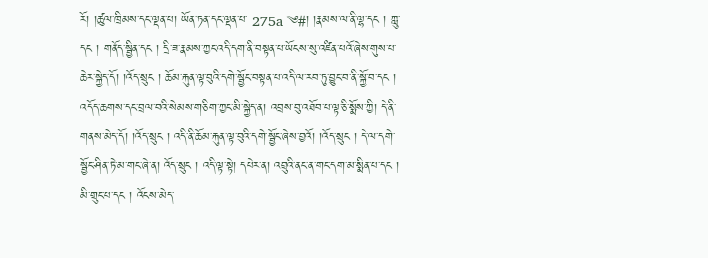རོ། །ཚུལ་ཁྲིམས་དང་ལྡན་པ། ཡོན་ཏན་དང་ལྡན་པ་ 275a ༄#། །རྣམས་ལ་ནི་ལྷ་དང ། ཀླུ་དང ། གནོད་སྦྱིན་དང ། དྲི་ཟ་རྣམས་ཀྱང་འདི་དག་ནི་བསྟན་པ་ཡོངས་སུ་འཛིན་པའོ་ཞེས་གུས་པ་ཆེར་སྐྱེད་དོ། །འོད་སྲུང ། ཆོམ་རྐུན་ལྟ་བུའི་དགེ་སྦྱོང་བསྟན་པ་འདི་ལ་རབ་ཏུ་བྱུང་བ་ནི་སྐྱོ་བ་དང ། འདོད་ཆགས་དང་བྲལ་བའི་སེམས་གཅིག་ཀྱང་མི་སྐྱེད་ན། འབྲས་བུ་འཐོབ་པ་ལྟ་ཅི་སྨོས་ཀྱི། དེ་ནི་གནས་མེད་དོ། །འོད་སྲུང ། འདི་ནི་ཆོམ་རྐུན་ལྟ་བུའི་དགེ་སྦྱོང་ཞེས་བྱའོ། །འོད་སྲུང ། དེ་ལ་དགེ་སྦྱོང་ཤིན་ཏེ་མ་གང་ཞེ་ན། འོད་སྲུང ། འདི་ལྟ་སྟེ། དཔེར་ན། འབྲུའི་ནང་ན་གང་དག་མ་སྨིན་པ་དང ། མི་གྲུང་པ་དང ། འོངས་མེད་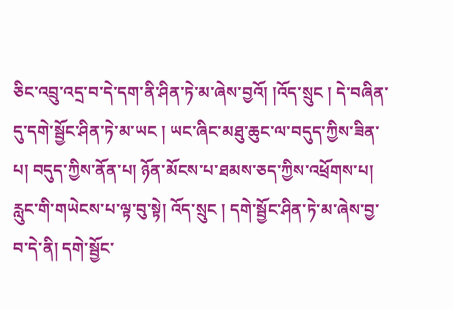ཅིང་འབྲུ་འདྲ་བ་དེ་དག་ནི་ཤིན་ཏེ་མ་ཞེས་བྱའོ། །འོད་སྲུང ། དེ་བཞིན་དུ་དགེ་སྦྱོང་ཤིན་ཏེ་མ་ཡང ། ཡང་ཞིང་མཐུ་ཆུང་ལ་བདུད་ཀྱིས་ཟིན་པ། བདུད་ཀྱིས་ནོན་པ། ཉོན་མོངས་པ་ཐམས་ཅད་ཀྱིས་འཕྲོགས་པ། རླུང་གི་གཡེངས་པ་ལྟ་བུ་སྟེ། འོད་སྲུང ། དགེ་སྦྱོང་ཤིན་ཏེ་མ་ཞེས་བྱ་བ་དེ་ནི། དགེ་སྦྱོང་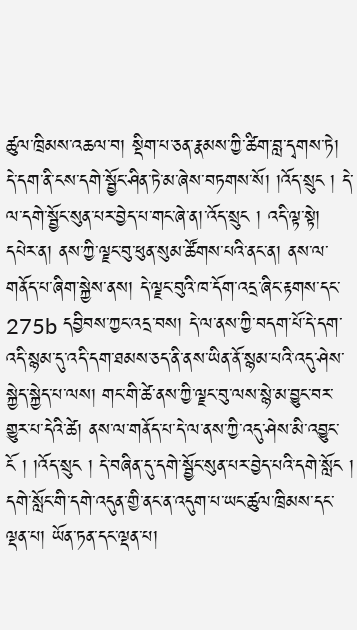ཚུལ་ཁྲིམས་འཆལ་བ། སྡིག་པ་ཅན་རྣམས་ཀྱི་ཚིག་བླ་དྭགས་ཏེ། དེ་དག་ནི་ངས་དགེ་སྦྱོང་ཤིན་ཏེ་མ་ཞེས་བཏགས་སོ། །འོད་སྲུང ། དེ་ལ་དགེ་སྦྱོང་སུན་པར་བྱེད་པ་གང་ཞེ་ན།་འོད་སྲུང ། འདི་ལྟ་སྟེ། དཔེར་ན། ནས་ཀྱི་ལྗང་བུ་ཕུན་སུམ་ཚོགས་པའི་ནང་ན། ནས་ལ་གནོད་པ་ཞིག་སྐྱེས་ནས། དེ་ལྗང་བུའི་ཁ་དོག་འདྲ་ཞིང་རྟགས་དང་ 275b དབྱིབས་ཀྱང་འདྲ་བས། དེ་ལ་ནས་ཀྱི་བདག་པོ་དེ་དག་འདི་སྙམ་དུ་འདི་དག་ཐམས་ཅད་ནི་ནས་ཡིན་ནོ་སྙམ་པའི་འདུ་ཤེས་སྐྱེད་སྐྱེད་པ་ལས། གང་གི་ཚེ་ནས་ཀྱི་ལྗང་བུ་ལས་སྙེ་མ་བྱུང་བར་གྱུར་པ་དེའི་ཚེ། ནས་ལ་གནོད་པ་དེ་ལ་ནས་ཀྱི་འདུ་ཤེས་མི་འབྱུང་ངོ ། །འོད་སྲུང ། དེ་བཞིན་དུ་དགེ་སྦྱོང་སུན་པར་བྱེད་པའི་དགེ་སློང ། དགེ་སློང་གི་དགེ་འདུན་གྱི་ནང་ན་འདུག་པ་ཡང་ཚུལ་ཁྲིམས་དང་ལྡན་པ། ཡོན་ཏན་དང་ལྡན་པ།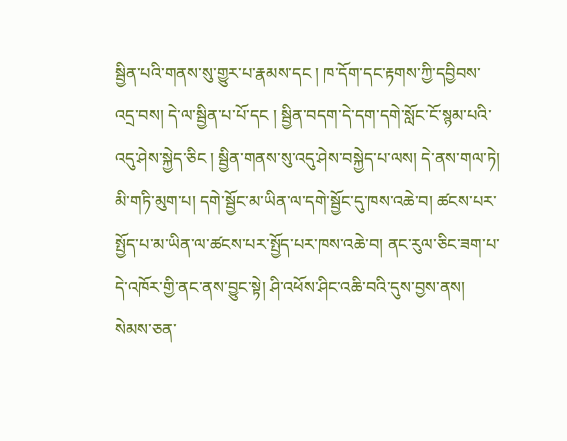སྦྱིན་པའི་གནས་སུ་གྱུར་པ་རྣམས་དང ། ཁ་དོག་དང་རྟགས་ཀྱི་དབྱིབས་འདྲ་བས། དེ་ལ་སྦྱིན་པ་པོ་དང ། སྦྱིན་བདག་དེ་དག་དགེ་སློང་ངོ་སྙམ་པའི་འདུ་ཤེས་སྐྱེད་ཅིང ། སྦྱིན་གནས་སུ་འདུ་ཤེས་བསྐྱེད་པ་ལས། དེ་ནས་གལ་ཏེ། མི་གཏི་མུག་པ། དགེ་སྦྱོང་མ་ཡིན་ལ་དགེ་སྦྱོང་དུ་ཁས་འཆེ་བ། ཚངས་པར་སྤྱོད་པ་མ་ཡིན་ལ་ཚངས་པར་སྤྱོད་པར་ཁས་འཆེ་བ། ནང་རུལ་ཅིང་ཟག་པ་དེ་འཁོར་གྱི་ནང་ནས་བྱུང་སྟེ། ཤི་འཕོས་ཤིང་འཆི་བའི་དུས་བྱས་ནས། སེམས་ཅན་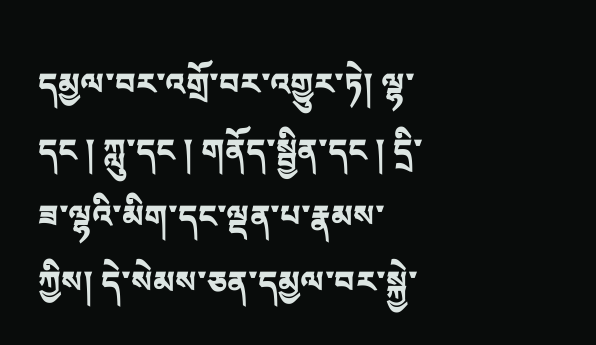དམྱལ་བར་འགྲོ་བར་འགྱུར་ཏེ། ལྷ་དང ། ཀླུ་དང ། གནོད་སྦྱིན་དང ། དྲི་ཟ་ལྷའི་མིག་དང་ལྡན་པ་རྣམས་ཀྱིས། དེ་སེམས་ཅན་དམྱལ་བར་སྐྱེ་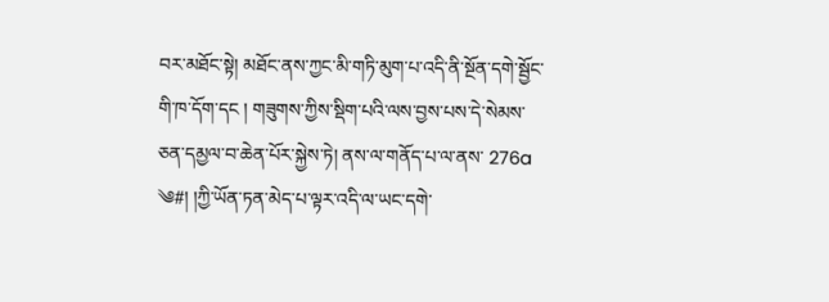བར་མཐོང་སྟེ། མཐོང་ནས་ཀྱང་མི་གཏི་མུག་པ་འདི་ནི་སྔོན་དགེ་སྦྱོང་གི་ཁ་དོག་དང ། གཟུགས་ཀྱིས་སྡིག་པའི་ལས་བྱས་པས་དེ་སེམས་ཅན་དམྱལ་བ་ཆེན་པོར་སྐྱེས་ཏེ། ནས་ལ་གནོད་པ་ལ་ནས་ 276a ༄#། །ཀྱི་ཡོན་ཏན་མེད་པ་ལྟར་འདི་ལ་ཡང་དགེ་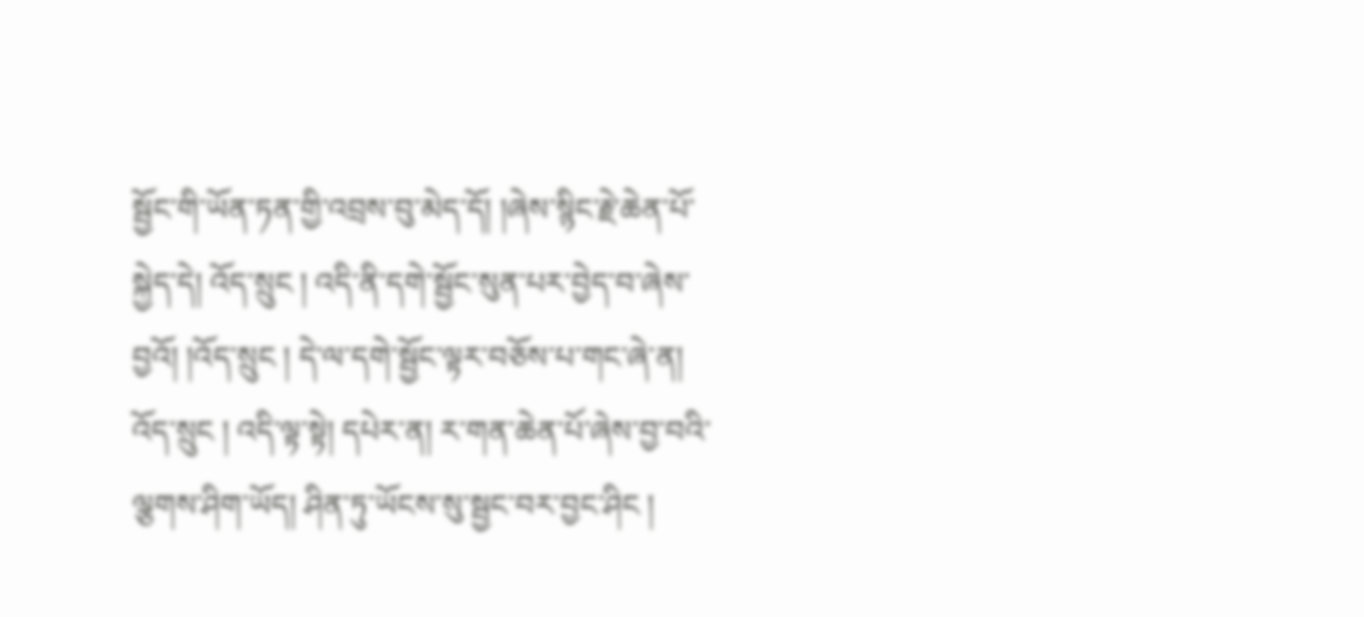སྦྱོང་གི་ཡོན་ཏན་གྱི་འབྲས་བུ་མེད་དོ། །ཞེས་སྙིང་རྗེ་ཆེན་པོ་སྐྱེད་དེ། འོད་སྲུང ། འདི་ནི་དགེ་སྦྱོང་སུན་པར་བྱེད་བ་ཞེས་བྱའོ། །འོད་སྲུང ། དེ་ལ་དགེ་སྦྱོང་ལྟར་བཅོས་པ་གང་ཞེ་ན། འོད་སྲུང ། འདི་ལྟ་སྟེ། དཔེར་ན། ར་གན་ཆེན་པོ་ཞེས་བྱ་བའི་ལྕགས་ཤིག་ཡོད། ཤིན་ཏུ་ཡོངས་སུ་སྦྱང་བར་བྱང་ཤིང །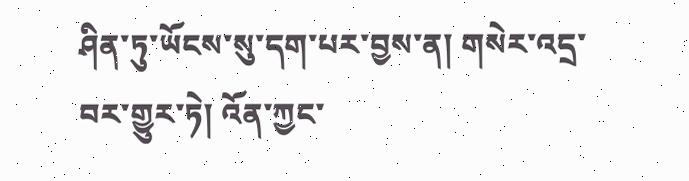ཤིན་ཏུ་ཡོངས་སུ་དག་པར་བྱས་ན། གསེར་འདྲ་བར་གྱུར་ཏེ། འོན་ཀྱང་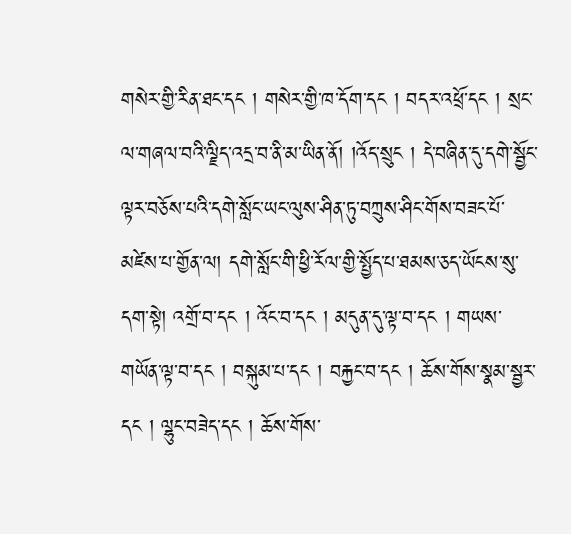གསེར་གྱི་རིན་ཐང་དང ། གསེར་གྱི་ཁ་དོག་དང ། བདར་འཕྲོ་དང ། སྲང་ལ་གཞལ་བའི་ལྗིད་འདྲ་བ་ནི་མ་ཡིན་ནོ། །འོད་སྲུང ། དེ་བཞིན་དུ་དགེ་སྦྱོང་ལྟར་བཅོས་པའི་དགེ་སློང་ཡང་ལུས་ཤིན་ཏུ་བཀྲུས་ཤིང་གོས་བཟང་པོ་མཛེས་པ་གྱོན་ལ། དགེ་སློང་གི་ཕྱི་རོལ་གྱི་སྤྱོད་པ་ཐམས་ཅད་ཡོངས་སུ་དག་སྟེ། འགྲོ་བ་དང ། འོང་བ་དང ། མདུན་དུ་ལྟ་བ་དང ། གཡས་གཡོན་ལྟ་བ་དང ། བསྐུམ་པ་དང ། བརྐྱང་བ་དང ། ཆོས་གོས་སྣམ་སྦྱར་དང ། ལྷུང་བཟེད་དང ། ཆོས་གོས་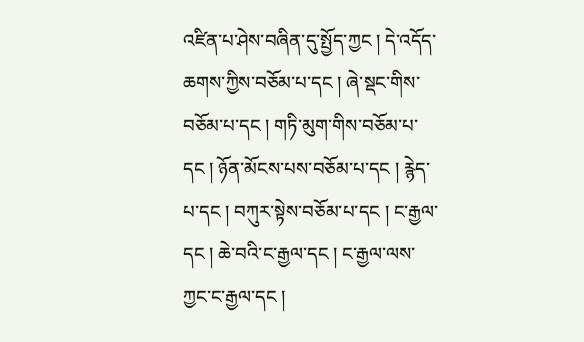འཛིན་པ་ཤེས་བཞིན་དུ་སྤྱོད་ཀྱང ། དེ་འདོད་ཆགས་ཀྱིས་བཅོམ་པ་དང ། ཞེ་སྡང་གིས་བཅོམ་པ་དང ། གཏི་མུག་གིས་བཅོམ་པ་དང ། ཉོན་མོངས་པས་བཅོམ་པ་དང ། རྙེད་པ་དང ། བཀུར་སྟེས་བཅོམ་པ་དང ། ང་རྒྱལ་དང ། ཆེ་བའི་ང་རྒྱལ་དང ། ང་རྒྱལ་ལས་ཀྱང་ང་རྒྱལ་དང །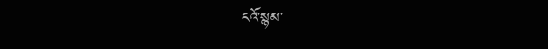ངའོ་སྙམ་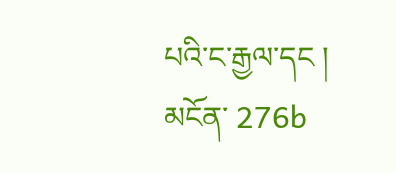པའི་ང་རྒྱལ་དང ། མངོན་ 276b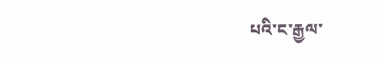པའི་ང་རྒྱལ་